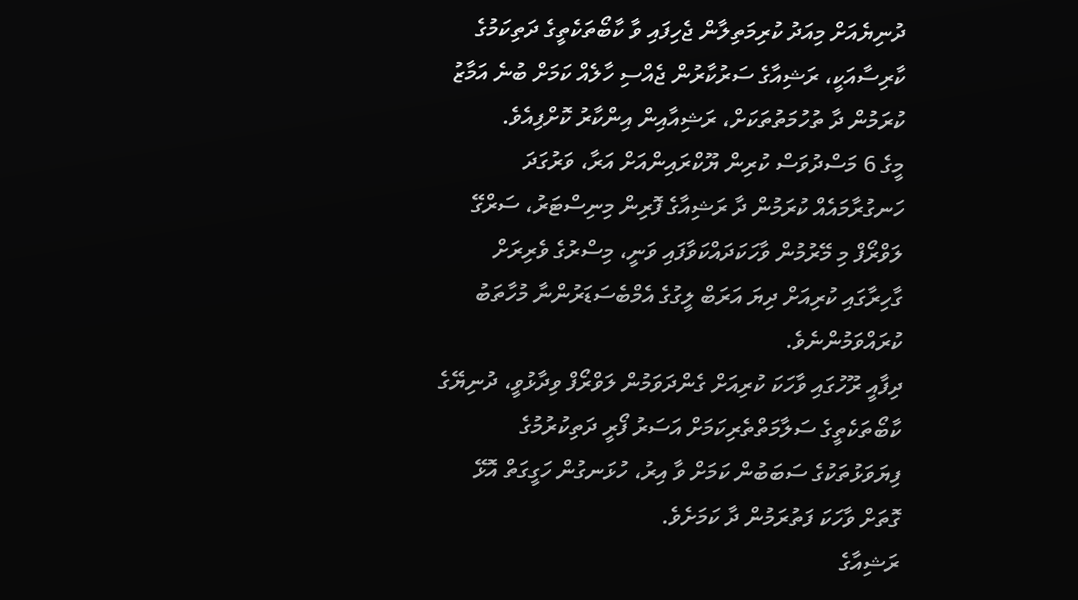ދުނިޔެއަށް މިއަދު ކުރިމަތިލާން ޖެހިފައި ވާ ކާބޯތަކެތީގެ ދަތިކަމުގެ ކާރިސާއަކީ، ރަޝިއާގެ ސަރުކާރުން ޖެއްސި ހާލެއް ކަމަށް ބުނެ އަމާޒު ކުރަމުން ދާ ތުހުމަތުތަކަށް، ރަޝިއާއިން އިންކާރު ކޮށްފިއެވެ.
މީގެ 6 މަސްދުވަސް ކުރިން ޔޫކްރައިންއަށް އަރާ، ވަރުގަދަ ހަނގުރާމައެއް ކުރަމުން ދާ ރަޝިއާގެ ފޮރިން މިނިސްޓަރު، ސަރްގޭ ލަވްރޯފް މި މޭރުމުން ވާހަކަދައްކަވާފައި ވަނީ، މިސްރުގެ ވެރިރަށް ގާހިރާގައި ކުރިއަށް ދިޔަ އަރަބް ލީގުގެ އެމްބެސަޑަރުންނާ މުހާތަބު ކުރައްވަމުންނެވެ.
ދިފާއީ ރޫހުގައި ވާހަކަ ކުރިއަށް ގެންދަވަމުން ލަވްރޯފް ވިދާޅުވީ، ދުނިޔޭގެ ކާބޯތަކެތީގެ ސަލާމަތްތެރިކަމަށް އަސަރު ފޯރީ ދަތިކުރުމުގެ ފިޔަވަޅުތަކުގެ ސަބަބުން ކަމަށް ވާ އިރު، ހުޅަނގުން ހަގީގަތް އޮޅޭ ގޮތަށް ވާހަކަ ފަތުރަމުން ދާ ކަމަށެވެ.
ރަޝިއާގެ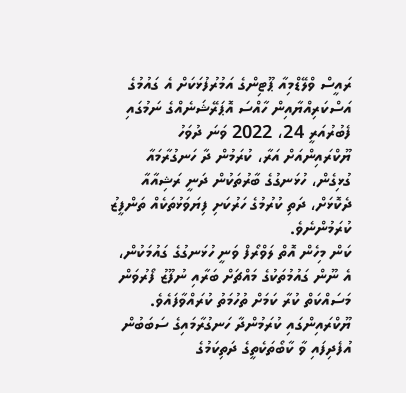ރައީސް ވްލޭޑްމިއާ ޕޫޓިންގެ އަމުރުފުޅަކަށް އެ ގައުމުގެ އަސްކަރިއްޔާއިން ހާއްސަ އޮޕަރޭޝަނެއްގެ ނަމުގައި ފެބުރުއަރީ 24، 2022 ވަނަ ދުވަހު ޔޫކްރައިންއަށް އަރާ، ކުރަމުން ދާ ހަނގުރާމައާ ގުޅިގެން، ހުޅަނގުގެ ބާރުތަކުން ދަނީ ރަޝިއާއާ ދެކޮޅަށް، ދަތި ކުރުމުގެ ހަރުކަށި ފިޔަވަޅުތަކެއް ތަންފީޒު ކުރަމުންނެވެ.
ކަން މިހެން އޮތް ލަވްރޯފް ވަނީ ހުޅަނގުގެ ގައުމަކުން، އެ ނޫން ގައުމުތަކުގެ މައްޗަށް ބަރާއި ނުފޫޒު ފޯރުވަން މަސައްކަތް ކުރާ ކަމަށް ތުހުމަތު ކުރައްވާފައެވެ.
ޔޫކްރައިންގައި ކުރަމުންދާ ހަނގުރާމައިގެ ސަބަބުން އުފެދިފައި ވާ ކާބޯތަކެތީގެ ދަތިކަމުގެ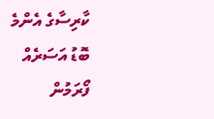ކާރިސާގެ އެންމެ ބޮޑު އަސަރެއް ފޯރަމުން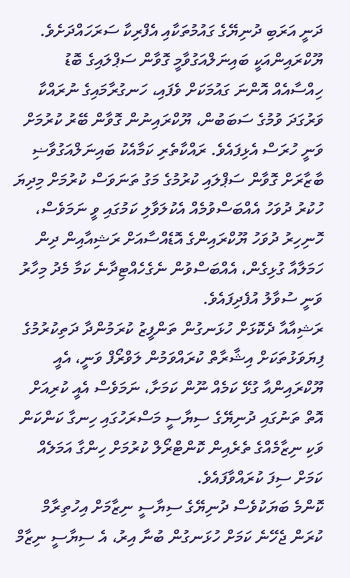ދަނީ އަރަބި ދުނިޔޭގެ ގައުމުތަކާއި އެފްރިކާ ސަރަހައްދަށެވެ.
ޔޫކްރައިންއަކީ ބައިނަލްއަގުވާމީ ގޮވާން ސަޕްލައިގެ ބޮޑު ހިއްސާއެއް އޮންނަ ގައުމަކަށް ވެފައި، ހަނގުރާމައިގެ ނުރައްކާ ވަރުގަދަ ވުމުގެ ސަބަބުން، ޔޫކްރައިނުން ގޮވާން ބޭރު ކުރުމަށް ވަނީ ހުރަސް އެޅިފައެވެ. ރައްކާތެރި ކަމާއެކު ބައިނަލްއަގުވާޟި ބާޒާރަށް ގޮވާން ސަޕްލައި ކުރުމުގެ މަގު ތަނަވަސް ކުރުމަށް މިދިޔަ ހުކުރު ދުވަހު އެއްބަސްވުމެއް އެކުލަވާލި ކަމުގައި ވީ ނަމަވެސް، ހޮނިހިރު ދުވަހު ޔޫކްރައިންގެ އޮޑެއްސާއަށް ރަޝިއާއިން ދިން ހަމަލާއާ ގުޅިގެން، އެއްބަސްވުން ނެގެހެއްޓިދާނެ ކަމާ މެދު މިހާރު ވަނީ ސުވާލު އުފެދިފައެވެ.
ރަޝިއާއާ ދެކޮޅަށް ހުޅަނގުން ތަންފީޒު ކުރަމުންދާ ދަތިކުރުމުގެ ފިޔަވަޅުތަކަށް އިޝާރާތް ކުރައްވަމުން ލަވްރޯފް ވަނީ، އެއީ ޔޫކްރައިންއާ ގުޅޭ ކަމެއް ނޫން ކަމަށާ، ނަމަވެސް އެއީ ކުރިއަށް އޮތް ތަނުގައި ދުނިޔޭގެ ސިޔާސީ މަސްރަހުގައި ހިނގާ ކަންކަން ވަކި ނިޒާމެއްގެ ތެރެއިން ކޮންޓްރޯލް ކުރުމަށް ހިންގާ އަމަލެއް ކަމަށް ސިފަ ކުރައްވާފައެވެ.
ކޮންމެ ބަޔަކުވެސް ދުނިޔޭގެ ސިޔާސީ ނިޒާމަށް އިހުތިރާމް ކުރަން ޖެހޭނެ ކަމަށް ހުޅަނގުން ބުނާ އިރު، އެ ސިޔާސީ ނިޒާމް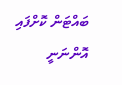ބައްޓަން ކޮށްފައި އޮންނަނީ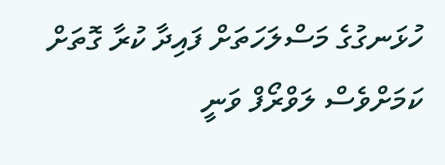ހުޅަނގުގެ މަސްލަހަތަށް ފައިދާ ކުރާ ގޮތަށް ކަމަށްވެސް ލަވްރޯފް ވަނީ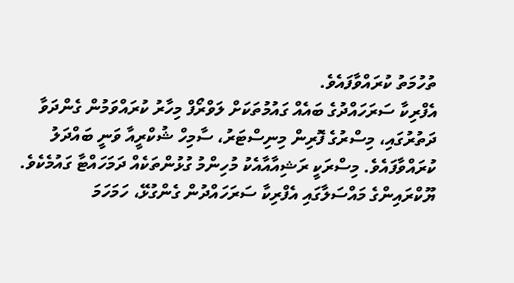ތުހުމަތު ކުރައްވާފައެވެ.
އެފްރިކާ ސަރަހައްދުގެ ބައެއް ގައުމުތަކަށް ލަވްރޯފް މިހާރު ކުރައްވަމުން ގެންދަވާ ދަތުރުގައި، މިސްރުގެ ފޮރިން މިނިސްޓަރު، ސާމިހް ޝުކްރީއާ ވަނީ ބައްދަލު ކުރައްވާފައެވެ. މިސްރަކީ ރަޝިއާއާއެކު މުހިންމު ގުޅުންތަކެއް ދަމަހައްޓާ ގައުމެކެވެ.
ޔޫކްރައިންގެ މައްސަލާގައި އެފްރިކާ ސަރަހައްދުން ގެންގުޅޭ، ހަމަހަމަ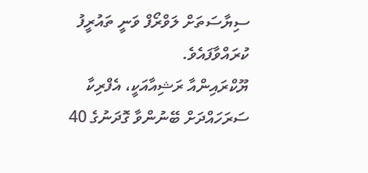ސިޔާސަތަށް ލަވްރޯފް ވަނީ ތައުރީފު ކުރައްވާފައެވެ.
ޔޫކްރައިންއާ ރަޝިއާއަކީ، އެފްރިކާ ސަރަހައްދަށް ބޭނުންވާ ގޮދަނުގެ 40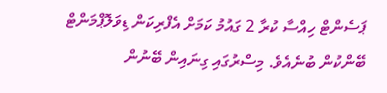ޕަސެންޓް ހިއްސާ ކުރާ 2 ގައުމު ކަމަށް އެފްރިކަން ޑިވަލޮޕްމަންޓް ބޭންކުން ބުނެއެވެ. މިސްރުގައި ގިނައިން ބޭނުން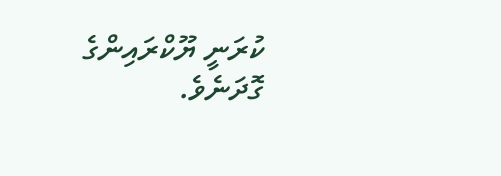ކުރަނީ ޔޫކްރައިންގެ ގޮދަނެވެ.